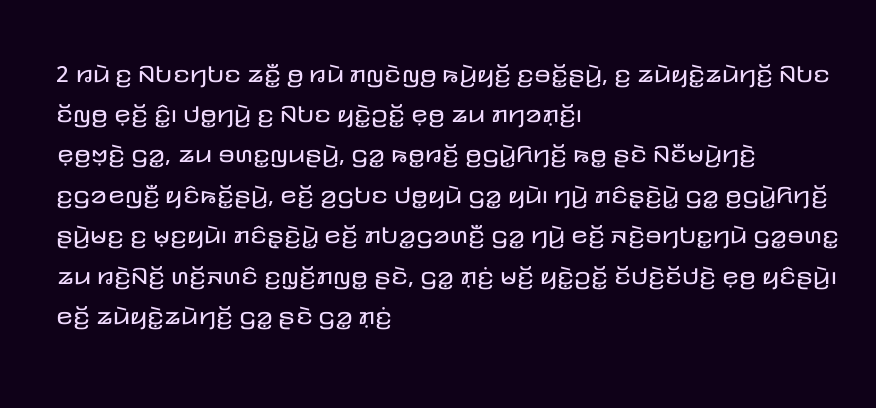2 ꤙꤣꤧ ꤢ꤬ ꤡꤝꤢꤚꤝꤢ ꤘꤢꤪ꤭ ꤥ꤬ ꤙꤣꤧ ꤊꤜꤢꤧꤜꤥ꤬ ꤒꤣꤧ꤬ꤟꤢꤩ꤬ ꤢ꤬ꤋꤢꤩ꤭ꤔꤣꤧ꤬, ꤢ꤬ ꤘꤣꤧꤟꤢꤧ꤭ꤘꤣꤧꤚꤢꤩ꤬ ꤡꤝꤢ ꤢꤩꤜꤥ꤬ ꤕ꤫ꤢꤩ꤬ ꤢꤨ꤭꤯ ꤓꤥ꤭ꤚꤣꤧ꤬ ꤢ꤬ ꤡꤝꤢ ꤟꤢꤧ꤭ꤑꤢꤩ꤭ ꤕ꤫ꤥ꤬ ꤘꤣ ꤊꤚꤤꤊ꤫ꤢꤩ꤬꤯
ꤕ꤫ꤥ꤬ꤠ꤫ꤢꤧ꤬ ꤞꤤ꤭, ꤘꤣ ꤋꤛꤢ꤭ꤜꤣꤔꤣꤧ꤬, ꤞꤤ꤭ ꤒꤥ꤭ꤙꤢꤩ꤬ ꤥ꤬ꤞꤣꤧ꤭ꤖꤚꤢꤩ꤬ ꤒꤥ꤭ ꤔꤢꤧ ꤡꤢꤪꤗꤣꤧ꤬ꤚꤢꤧ꤬ ꤢ꤬ꤞꤤꤕꤜꤢꤪ꤬ ꤟꤢꤨꤒꤢꤩ꤭ꤔꤣꤧ꤬, ꤕꤢꤩ꤬ ꤤ꤬ꤞꤝꤢ ꤓꤥ꤭ꤟꤣꤧ ꤞꤤ꤭ ꤟꤣꤧ꤯ ꤚꤣꤧ꤬ ꤊꤢꤨꤔ꤫ꤢꤧ꤬ꤣꤧ꤭ ꤞꤤ꤭ ꤥ꤬ꤞꤣꤧ꤭ꤖꤚꤢꤩ꤬ ꤔꤣꤧ꤬ꤗꤢ꤬ ꤢ꤬ ꤗ꤫ꤢ꤬ꤟꤣꤧ꤯ ꤊꤢꤨꤔ꤫ꤢꤧ꤬ꤣꤧ꤭ ꤕꤢꤩ꤬ ꤊꤝꤤ꤭ꤞꤤꤛꤢꤪ꤬ ꤞꤤ꤭ ꤚꤣꤧ꤬ ꤕꤢꤩ꤬ ꤏꤢꤧ꤬ꤋꤚꤝꤢ꤭ꤚꤣꤧ ꤞꤤ꤭ꤋꤛꤢ꤭ ꤘꤣ ꤙꤢꤧ꤬ꤡꤢꤩ꤬ ꤛꤢꤩ꤬ꤏꤛꤢꤨ ꤢ꤬ꤜ꤫ꤢꤩ꤬ꤊꤜꤥ꤭ ꤔꤢꤧ, ꤞꤤ꤭ ꤊ꤫ꤢꤦ꤬ ꤗꤢꤩ꤬ ꤟꤢꤧ꤭ꤑꤢꤩ꤭ ꤢꤩꤓꤢꤧ꤬ꤢꤩꤓꤢꤧ꤬ ꤕ꤫ꤥ꤬ ꤟꤢꤨꤔꤣꤧ꤬꤯
ꤕꤢꤩ꤬ ꤘꤣꤧꤟꤢꤧ꤭ꤘꤣꤧꤚꤢꤩ꤬ ꤞꤤ꤭ ꤔꤢꤧ ꤞꤤ꤭ ꤊ꤫ꤢꤦ꤬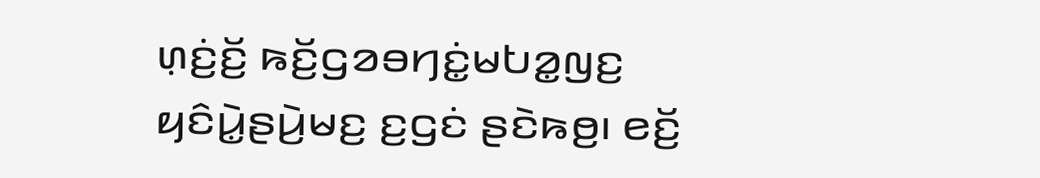ꤛ꤫ꤢꤦ꤬ꤢꤩ꤬ ꤒꤢꤩ꤬ꤞꤤꤋꤚꤢꤦ꤭ꤗꤝꤤ꤭ꤜꤢ꤬ ꤟꤢꤨꤣꤧ꤭ꤔꤣꤧ꤬ꤗꤢ꤬ ꤢ꤬ꤞꤢꤦ ꤔꤢꤧꤒꤥ꤬꤯ ꤕꤢꤩ꤬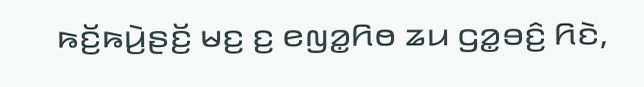ꤒꤢꤩ꤬ꤒꤣꤧ꤬ꤔꤢꤩ꤬ ꤗꤢ꤬ ꤢ꤬ ꤕꤜꤤ꤭ꤖꤥ ꤘꤣ ꤞꤤ꤭ꤋꤢꤨ꤬ ꤖꤢꤧ,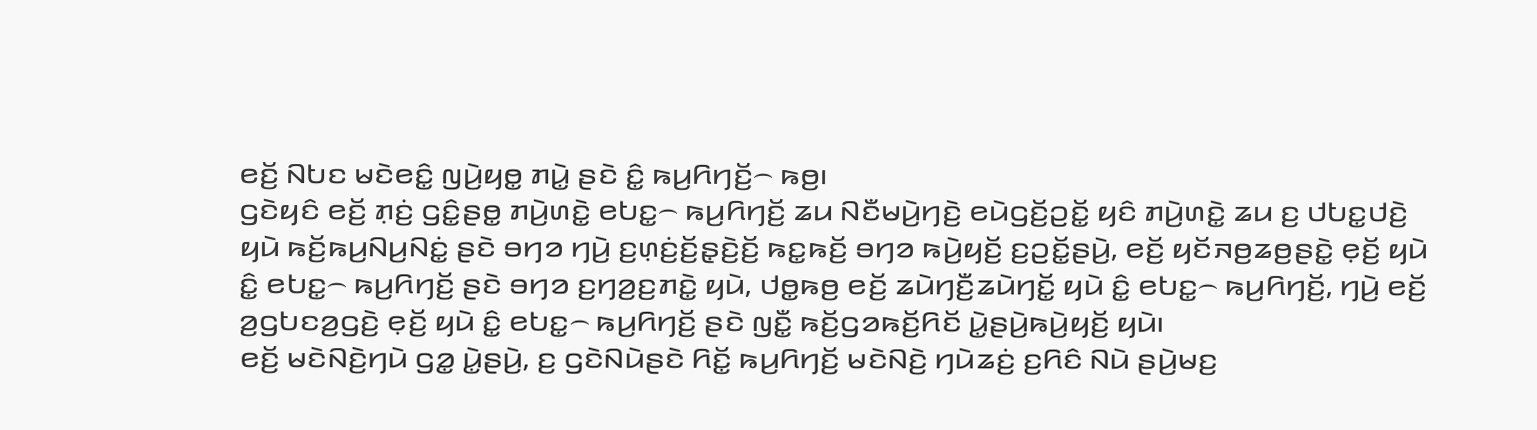ꤕꤢꤩ꤬ ꤡꤝꤢ ꤗꤢꤧꤕꤢꤨ꤭ ꤜꤣꤧ꤬ꤟꤥ꤭ ꤊꤣꤧ꤭ ꤔꤢꤧ ꤢꤨ꤭ ꤒꤣ꤬ꤖꤚꤢꤩ꤬꤮ ꤒꤥ꤬꤯
ꤞꤢꤧꤟꤢꤨ ꤕꤢꤩ꤬ ꤊ꤫ꤢꤦ꤬ ꤞꤢꤨ꤭ꤔꤥ꤭ ꤊꤣꤧ꤬ꤛꤢꤧ꤭ ꤕꤝꤢ꤭꤮ ꤒꤣ꤬ꤖꤚꤢꤩ꤬ ꤘꤣ ꤡꤢꤪꤗꤣꤧ꤬ꤚꤢꤧ꤬ ꤕꤣꤧꤞꤢꤩ꤬ꤑꤢꤩ꤭ ꤟꤢꤨ ꤊꤣꤧ꤬ꤛꤢꤧ꤭ ꤘꤣ ꤢ꤬ ꤓꤝꤢ꤭ꤓꤢꤧ꤬ ꤟꤣꤧ ꤒꤢꤩ꤬ꤒꤣ꤬ꤡꤣ꤬ꤡꤢꤦ꤭ ꤔꤢꤧ ꤋꤚꤤ ꤚꤣꤧ꤬ ꤢ꤬ꤛ꤫ꤢꤦ꤬ꤢꤩ꤬ꤔ꤫ꤢꤧ꤬ꤢꤩ꤬ ꤒꤢ꤭ꤒꤢꤩ꤬ ꤋꤚꤤ ꤒꤣꤧ꤬ꤟꤢꤩ꤬ ꤢ꤬ꤑꤢꤩ꤭ꤔꤣꤧ꤬, ꤕꤢꤩ꤬ ꤟꤢꤩꤏꤥ꤬ꤘꤥ꤬ꤔꤢꤧ꤭ ꤕ꤫ꤢꤩ꤬ ꤟꤣꤧ ꤢꤨ꤭ ꤕꤝꤢ꤭꤮ ꤒꤣ꤬ꤖꤚꤢꤩ꤬ ꤔꤢꤧ ꤋꤚꤤ ꤢ꤬ꤚꤤ꤬ꤢ꤬ꤊꤢꤧ꤭ ꤟꤣꤧ, ꤓꤥ꤭ꤒꤥ꤬ ꤕꤢꤩ꤬ ꤘꤣꤧꤚꤢꤪ꤬ꤘꤣꤧꤚꤢꤩ꤭ ꤟꤣꤧ ꤢꤨ꤭ ꤕꤝꤢ꤭꤮ ꤒꤣ꤬ꤖꤚꤢꤩ꤬, ꤚꤣꤧ꤬ ꤕꤢꤩ꤬ ꤤ꤬ꤞꤝꤢꤤ꤬ꤞꤢꤧ꤬ ꤕ꤫ꤢꤩ꤬ ꤟꤣꤧ ꤢꤨ꤭ ꤕꤝꤢ꤭꤮ ꤒꤣ꤬ꤖꤚꤢꤩ꤬ ꤔꤢꤧ ꤜꤢꤪ꤭ ꤒꤢꤩ꤬ꤞꤤꤒꤢꤩ꤬ꤖꤢꤩ ꤣꤧ꤭ꤔꤣꤧ꤬ꤒꤣꤧ꤬ꤟꤢꤩ꤬ ꤟꤣꤧ꤯
ꤕꤢꤩ꤬ ꤗꤢꤧꤡꤢꤧ꤬ꤚꤣꤧ ꤞꤤ꤭ ꤣꤧ꤭ꤔꤣꤧ꤬, ꤢ꤬ ꤞꤢꤧꤡꤣꤧꤔꤢꤧ ꤖꤢꤩ꤭ ꤒꤣ꤬ꤖꤚꤢꤩ꤬ ꤗꤢꤧꤡꤢꤧ꤬ ꤚꤣꤧꤘꤢꤦ꤬ ꤢ꤬ꤖꤢꤨ ꤡꤣꤧ ꤔꤣꤧ꤬ꤗꤢ꤬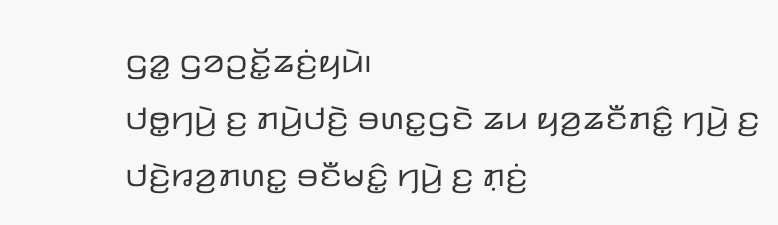ꤞꤤ꤭ ꤞꤤꤑꤢꤩ꤭ꤘꤢꤦ꤬ꤟꤣꤧ꤯
ꤓꤥ꤭ꤚꤣꤧ꤬ ꤢ꤬ ꤊꤣꤧ꤬ꤓꤢꤧ꤬ ꤋꤛꤢ꤭ꤞꤢꤧ ꤘꤣ ꤟꤤ꤬ꤘꤢꤪꤊꤢꤨ꤭ ꤚꤣꤧ꤬ ꤢ꤬ ꤓꤢꤧ꤬ꤙꤤ꤬ꤊꤛꤢ꤭ ꤋꤢꤪꤗꤢꤨ꤭ ꤚꤣꤧ꤬ ꤢ꤬ ꤊ꤫ꤢꤦ꤬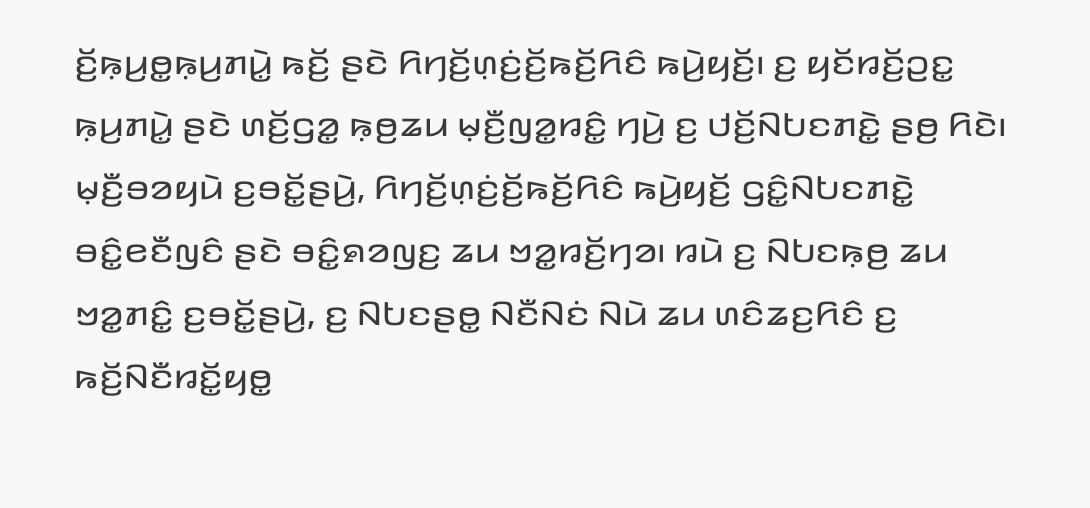ꤢꤩ꤬ꤒ꤫ꤣ꤬ꤥ꤭ꤒ꤫ꤣ꤬ꤊꤣꤧ꤭ ꤒꤢꤩ꤬ ꤔꤢꤧ ꤖꤚꤢꤩ꤬ꤛ꤫ꤢꤦ꤬ꤢꤩ꤬ꤒꤢꤩ꤬ꤖꤢꤨ ꤒꤣꤧ꤬ꤟꤢꤩ꤬꤯ ꤢ꤬ ꤟꤢꤩꤙꤢꤩ꤬ꤑꤢ꤭ ꤒ꤫ꤣ꤬ꤊꤣꤧ꤭ ꤔꤢꤧ ꤛꤢꤩ꤬ꤞꤤ꤭ ꤒ꤫ꤥ꤬ꤘꤣ ꤗ꤫ꤢꤪ꤬ꤜꤤ꤭ꤙꤢꤨ꤭ ꤚꤣꤧ꤬ ꤢ꤬ ꤓꤢꤩ꤬ꤡꤝꤢꤊꤢꤧ꤭ ꤔꤥ꤬ ꤖꤢꤧ꤯
ꤗ꤫ꤢꤪ꤬ꤋꤤꤟꤣꤧ ꤢ꤬ꤋꤢꤩ꤭ꤔꤣꤧ꤬, ꤖꤚꤢꤩ꤬ꤛ꤫ꤢꤦ꤬ꤢꤩ꤬ꤒꤢꤩ꤬ꤖꤢꤨ ꤒꤣꤧ꤬ꤟꤢꤩ꤬ ꤞꤢꤨ꤭ꤡꤝꤢꤊꤢꤧ꤭ ꤋꤢꤨ꤭ꤕꤢꤪꤜꤢꤨ ꤔꤢꤧ ꤋꤢꤨ꤭ꤎꤤꤜꤢ꤬ ꤘꤣ ꤠꤤ꤭ꤙꤢꤩ꤬ꤚꤤ꤯ ꤙꤣꤧ ꤢ꤬ ꤡꤝꤢꤒ꤫ꤥ꤬ ꤘꤣ ꤠꤤ꤭ꤊꤢꤨ꤭ ꤢ꤬ꤋꤢꤩ꤭ꤔꤣꤧ꤬, ꤢ꤬ ꤡꤝꤢꤔꤥ꤭ ꤡꤢꤪꤡꤢꤦ ꤡꤣꤧ ꤘꤣ ꤛꤢꤨꤘꤢ꤬ꤖꤢꤨ ꤢ꤬ ꤒꤢꤩ꤬ꤡꤢꤪꤙꤢꤩ꤭ꤟꤥ꤭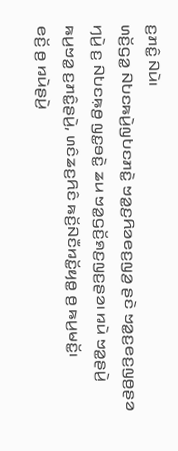ꤢ꤬ꤊꤢꤨ꤭ ꤡꤣꤧ꤯
ꤛꤢꤩ꤬ꤞꤤ꤭ ꤡꤝꤢꤒꤣꤧ꤬ꤜꤝꤢꤊꤢꤧ꤭ ꤠꤤ꤭ꤢ꤬ꤖꤤꤕꤢ꤬ꤜꤤ꤬ ꤔꤢꤧ ꤠꤤ꤭ꤢ꤬ꤕꤢ꤬ꤜꤥ꤬ꤔꤤ ꤚꤣꤧ꤬ ꤢ꤬ ꤡꤝꤢꤒ꤫ꤥ꤬ ꤜꤢ꤭ꤋꤢꤧ꤭ ꤘꤣ ꤠꤤ꤭ꤞꤢꤩ꤬ꤎꤢ꤬ꤜꤢ꤬ꤔꤤ꤯ ꤙꤣꤧ ꤠꤤ꤭ꤔꤣꤧ꤬ ꤒꤣ꤬ꤠꤤ꤭ ꤢ꤬ꤊꤢꤨ꤭ꤔꤣꤧ꤬, ꤛꤢꤨꤘꤢ꤬ꤖꤢꤨ ꤒꤢꤩ꤬ꤡꤢꤪꤙꤢꤩ꤭ꤟꤥ꤭ ꤥ꤬ ꤒꤣ꤬ꤗꤢꤩ꤭꤯
ꤕꤢꤩ꤬ ꤥ꤬ ꤙꤣꤧꤔꤣꤧ꤬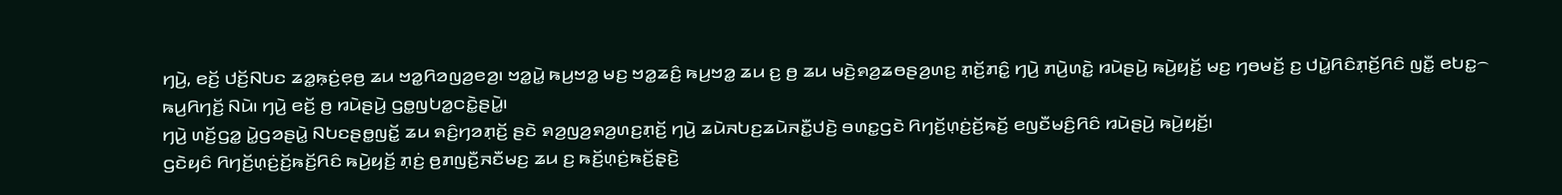ꤚꤣꤧ꤬, ꤕꤢꤩ꤬ ꤓꤢꤩ꤬ꤡꤝꤢ ꤘꤤ꤭ꤒ꤫ꤢꤦ꤬ꤕ꤫ꤥ꤬ ꤘꤣ ꤠꤤ꤭ꤖꤤꤜꤤ꤬ꤕꤤ꤬꤯ ꤠꤤ꤭ꤣꤧ꤭ ꤒꤣ꤬ꤠꤤ꤭ ꤗꤢ꤬ ꤠꤤ꤭ꤘꤢꤨ꤬ ꤒꤣ꤬ꤠꤤ꤭ ꤘꤣ ꤢ꤬ ꤥ꤬ ꤘꤣ ꤗꤢꤧ꤬ꤎꤤ꤬ꤘꤥꤔꤤ꤬ꤛꤢ꤬ ꤊ꤫ꤢꤩ꤬ꤊꤢꤨ꤭ ꤚꤣꤧ꤬ ꤊꤣꤧ꤬ꤛꤢꤧ꤭ ꤙꤣꤧꤔꤣꤧ꤬ ꤒꤣꤧ꤬ꤟꤢꤩ꤬ ꤗꤢ꤬ ꤚꤥꤗꤢꤩ꤬ ꤢ꤬ ꤓꤣꤧ꤭ꤖꤢꤨꤊ꤫ꤢꤩ꤬ꤖꤢꤨ ꤜꤢꤪ꤭ ꤕꤝꤢ꤭꤮ ꤒꤣ꤬ꤖꤚꤢꤩ꤬ ꤡꤣꤧ꤯ ꤚꤣꤧ꤬ ꤕꤢꤩ꤬ ꤥ꤬ ꤙꤣꤧꤔꤣꤧ꤬ ꤞꤥ꤭ꤜꤝꤤ꤭ꤍꤢꤧ꤭ꤔꤣꤧ꤭꤯
ꤚꤣꤧ꤬ ꤛꤢꤩ꤬ꤞꤤ꤭ ꤣꤧ꤭ꤞꤤꤔꤣꤧ꤭ ꤡꤝꤢꤔꤥ꤭ꤜꤢꤩ꤭ ꤘꤣ ꤎꤢꤨ꤬ꤚꤤꤊ꤫ꤢꤩ꤬ ꤔꤢꤧ ꤎꤤ꤬ꤜꤤ꤬ꤎꤤ꤬ꤛꤢ꤬ꤊ꤫ꤢꤩ꤬ ꤚꤣꤧ꤬ ꤘꤣꤧꤏꤝꤢ꤬ꤘꤣꤧꤏꤢꤪ꤭ꤓꤢꤧ꤬ ꤋꤛꤢ꤭ꤞꤢꤧ ꤖꤚꤢꤩ꤬ꤛ꤫ꤢꤦ꤬ꤢꤩ꤬ꤒꤢꤩ꤬ ꤕꤜꤢꤪꤗꤢꤨ꤬ꤖꤢꤨ ꤙꤣꤧꤔꤣꤧ꤬ ꤒꤣꤧ꤬ꤟꤢꤩ꤬꤯
ꤞꤢꤧꤟꤢꤨ ꤖꤚꤢꤩ꤬ꤛ꤫ꤢꤦ꤬ꤢꤩ꤬ꤒꤢꤩ꤬ꤖꤢꤨ ꤒꤣꤧ꤬ꤟꤢꤩ꤬ ꤊ꤫ꤢꤦ꤬ ꤥ꤬ꤊꤜꤢꤪ꤬ꤏꤢꤪꤗꤢ꤬ ꤘꤣ ꤢ꤬ ꤒꤢꤩ꤬ꤛ꤫ꤢꤦ꤬ꤒꤢꤩ꤬ꤔ꤫ꤢꤧ꤬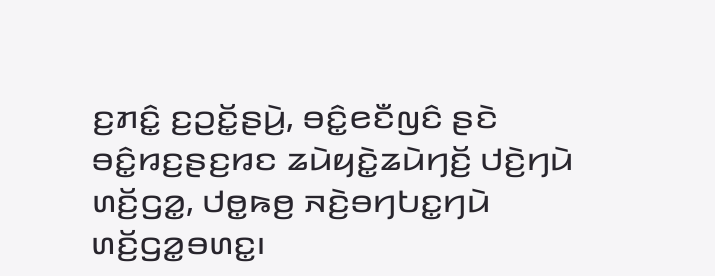ꤢ꤬ꤊꤢꤨ꤭ ꤢ꤬ꤑꤢꤩ꤭ꤔꤣꤧ꤬, ꤋꤢꤨ꤭ꤕꤢꤪꤜꤢꤨ ꤔꤢꤧ ꤋꤢꤨ꤭ꤙꤢ꤬ꤔꤢ꤬ꤙꤢ ꤘꤣꤧꤟꤢꤧ꤭ꤘꤣꤧꤚꤢꤩ꤬ ꤓꤢꤧ꤬ꤚꤣꤧ ꤛꤢꤩ꤬ꤞꤤ꤭, ꤓꤥ꤭ꤒꤥ꤬ ꤏꤢꤧ꤬ꤋꤚꤝꤢ꤭ꤚꤣꤧ ꤛꤢꤩ꤬ꤞꤤ꤭ꤋꤛꤢ꤭꤯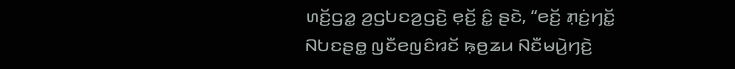ꤛꤢꤩ꤬ꤞꤤ꤭ ꤤ꤬ꤞꤝꤢꤤ꤬ꤞꤢꤧ꤬ ꤕ꤫ꤢꤩ꤬ ꤢꤨ꤭ ꤔꤢꤧ, “ꤕꤢꤩ꤬ ꤊ꤫ꤢꤦ꤬ꤚꤢꤩ꤭ ꤡꤝꤢꤔꤥ꤭ ꤜꤢꤪꤕꤜꤢꤨꤙꤢꤩ ꤒ꤫ꤥ꤬ꤘꤣ ꤡꤢꤪꤗꤣꤧ꤬ꤚꤢꤧ꤬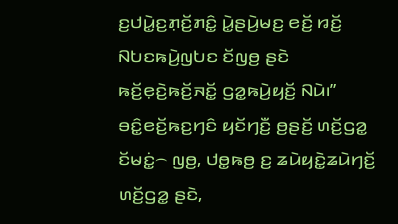ꤢ꤬ꤓꤣꤧ꤭ꤢ꤬ꤊ꤫ꤢꤩ꤬ꤊꤢꤨ꤭ ꤣꤧ꤭ꤔꤣꤧ꤬ꤗꤢ꤬ ꤕꤢꤩ꤬ ꤙꤢꤩ꤬ ꤡꤝꤢꤒꤣꤧ꤬ꤜꤝꤢ ꤢꤩꤜꤥ꤬ ꤔꤢꤧ ꤒꤢꤩ꤬ꤕ꤫ꤢꤧ꤬ꤒꤢꤩ꤬ꤏꤢꤩ꤭ ꤞꤤ꤭ꤒꤣꤧ꤬ꤟꤢꤩ꤬ ꤡꤣꤧ꤯”
ꤋꤢꤨ꤭ꤕꤢꤩ꤬ꤒꤢ꤬ꤚꤢꤨ ꤟꤢꤩꤚꤢꤪ꤬ ꤥ꤬ꤔꤢꤩ꤬ ꤛꤢꤩ꤬ꤞꤤ꤭ ꤢꤩꤗꤢꤦ꤭꤮ ꤜꤥ꤬, ꤓꤥ꤭ꤒꤥ꤬ ꤢ꤬ ꤘꤣꤧꤟꤢꤧ꤭ꤘꤣꤧꤚꤢꤩ꤬ ꤛꤢꤩ꤬ꤞꤤ꤭ ꤔꤢꤧ,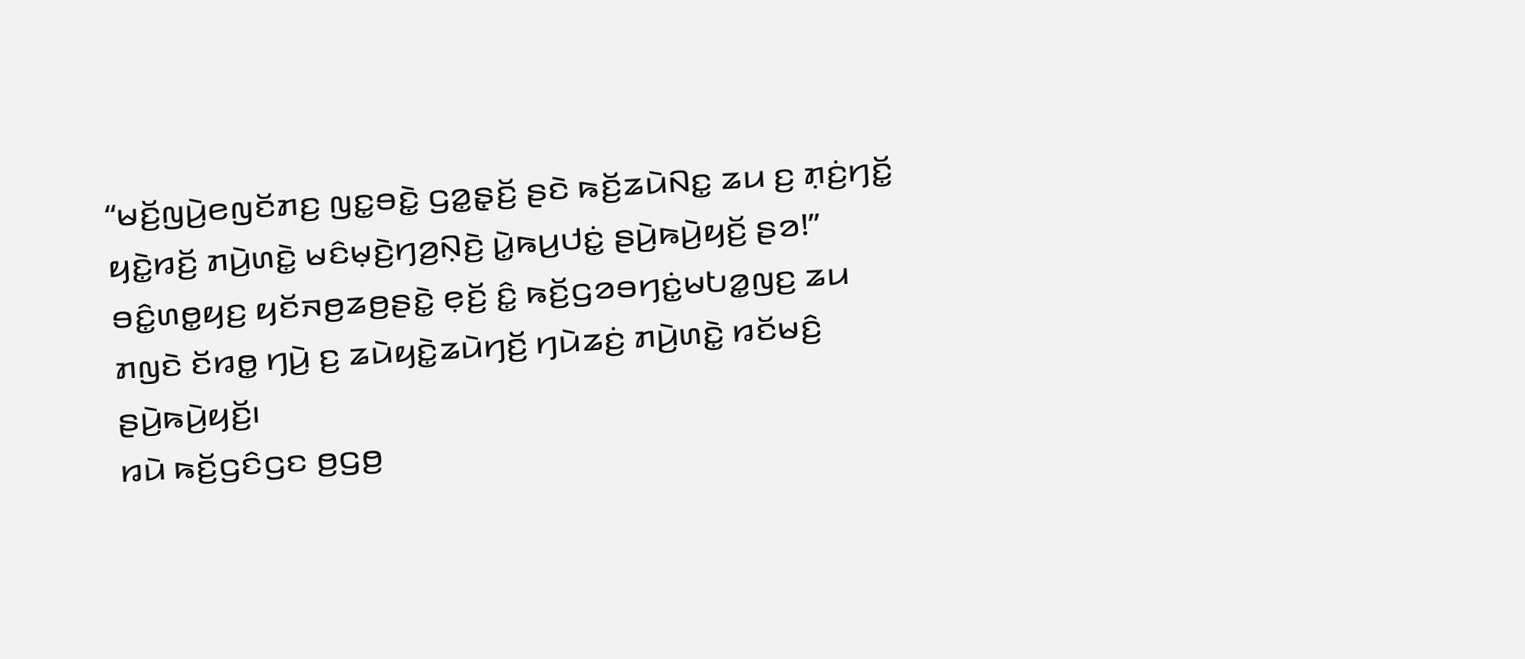“ꤗꤢꤩ꤬ꤜꤣꤧ꤬ꤕꤜꤢꤩꤊꤢ꤬ ꤜꤢ꤭ꤋꤢꤧ꤭ ꤞꤤ꤭ꤔ꤫ꤢꤩ꤬ ꤔꤢꤧ ꤒꤢꤩ꤬ꤘꤣꤧꤡꤢ꤭ ꤘꤣ ꤢ꤬ ꤊ꤫ꤢꤦ꤬ꤚꤢꤩ꤭ ꤟꤢꤧ꤭ꤙꤢꤩ꤬ ꤊꤣꤧ꤬ꤛꤢꤧ꤭ ꤗꤢꤨꤗ꤫ꤢꤧ꤬ꤚꤤ꤬ꤡ꤫ꤢꤧ꤬ ꤣꤧ꤭ꤒꤣ꤬ꤓꤢꤦ꤭ ꤔꤣꤧ꤬ꤒꤣꤧ꤬ꤟꤢꤩ꤬ ꤔꤤ!”
ꤋꤢꤨ꤭ꤛꤥ꤭ꤟꤢ꤬ ꤟꤢꤩꤏꤥ꤬ꤘꤥ꤬ꤔꤢꤧ꤭ ꤕ꤫ꤢꤩ꤬ ꤢꤨ꤭ ꤒꤢꤩ꤬ꤞꤤꤋꤚꤢꤦ꤭ꤗꤝꤤ꤭ꤜꤢ꤬ ꤘꤣ ꤊꤜꤢꤧ ꤢꤩꤙꤥ꤭ ꤚꤣꤧ꤬ ꤢ꤬ ꤘꤣꤧꤟꤢꤧ꤭ꤘꤣꤧꤚꤢꤩ꤬ ꤚꤣꤧꤘꤢꤦ꤬ ꤊꤣꤧ꤬ꤛꤢꤧ꤭ ꤙꤢꤩꤗꤢꤨ꤬ ꤔꤣꤧ꤬ꤒꤣꤧ꤬ꤟꤢꤩ꤬꤯
ꤙꤣꤧ ꤒꤢꤩ꤬ꤞꤢꤨꤞꤢ ꤥ꤬ꤞꤥ꤬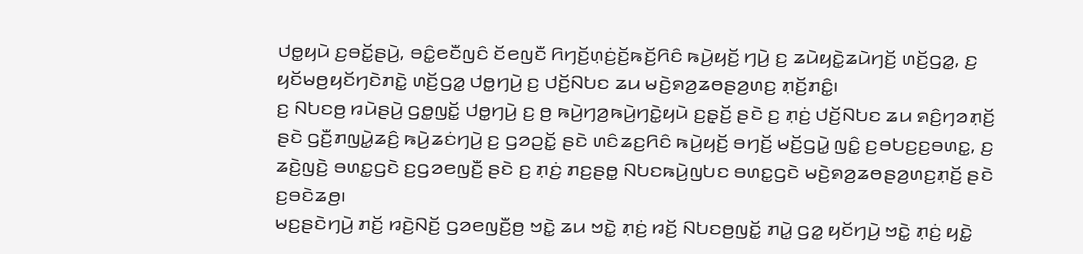ꤓꤥ꤭ꤟꤣꤧ ꤢ꤬ꤋꤢꤩ꤭ꤔꤣꤧ꤬, ꤋꤢꤨ꤭ꤕꤢꤪꤜꤢꤨ ꤢꤩꤕꤜꤢꤪ ꤖꤚꤢꤩ꤬ꤛ꤫ꤢꤦ꤬ꤢꤩ꤬ꤒꤢꤩ꤬ꤖꤢꤨ ꤒꤣꤧ꤬ꤟꤢꤩ꤬ ꤚꤣꤧ꤬ ꤢ꤬ ꤘꤣꤧꤟꤢꤧ꤭ꤘꤣꤧꤚꤢꤩ꤬ ꤛꤢꤩ꤬ꤞꤤ꤭, ꤢ꤬ ꤟꤢꤩꤗꤥ꤬ꤟꤢꤩꤚꤢꤧꤊꤢꤧ꤭ ꤛꤢꤩ꤬ꤞꤤ꤭ ꤓꤥ꤭ꤚꤣꤧ꤬ ꤢ꤬ ꤓꤢꤩ꤬ꤡꤝꤢ ꤘꤣ ꤗꤢꤧ꤬ꤎꤤ꤬ꤘꤥꤔꤤ꤬ꤛꤢ꤬ ꤊ꤫ꤢꤩ꤬ꤊꤢꤨ꤭꤯
ꤢ꤬ ꤡꤝꤢꤥ꤬ ꤙꤣꤧꤔꤣꤧ꤬ ꤞꤥ꤭ꤜꤢꤩ꤭ ꤓꤥ꤭ꤚꤣꤧ꤬ ꤢ꤬ ꤥ꤬ ꤒꤣꤧ꤬ꤚꤤ꤬ꤒꤣꤧ꤬ꤚꤢꤧ꤭ꤟꤣꤧ ꤢ꤬ꤔ꤫ꤢꤩ꤬ ꤔꤢꤧ ꤢ꤬ ꤊ꤫ꤢꤦ꤬ ꤓꤢꤩ꤬ꤡꤝꤢ ꤘꤣ ꤎꤢꤨ꤬ꤚꤤꤊ꤫ꤢꤩ꤬ ꤔꤢꤧ ꤞꤢꤪ꤬ꤊꤜꤣꤧ꤭ꤘꤢꤨ꤬ ꤒꤣꤧ꤬ꤘꤢꤦꤚꤣꤧ꤬ ꤢ꤬ ꤞꤤꤑꤢꤩ꤭ ꤔꤢꤧ ꤛꤢꤨꤘꤢ꤬ꤖꤢꤨ ꤒꤣꤧ꤬ꤟꤢꤩ꤬ ꤋꤚꤢꤩ꤬ ꤗꤢꤩ꤬ꤞꤣꤧ꤭ ꤜꤢꤨ꤭ ꤢ꤬ꤋꤝꤢ꤬ꤢ꤬ꤋꤛꤢ꤭, ꤢ꤬ ꤘꤢꤧ꤬ꤜꤢꤧ꤬ ꤋꤛꤢ꤭ꤞꤢꤧ ꤢ꤬ꤞꤤꤕꤜꤢꤪ꤬ ꤔꤢꤧ ꤢ꤬ ꤊ꤫ꤢꤦ꤬ ꤊꤢ꤬ꤔꤥ꤭ ꤡꤝꤢꤒꤣꤧ꤬ꤜꤝꤢ ꤋꤛꤢ꤭ꤞꤢꤧ ꤗꤢꤧ꤬ꤎꤤ꤬ꤘꤥꤔꤤ꤬ꤛꤢ꤬ꤊ꤫ꤢꤩ꤬ ꤔꤢꤧ ꤢ꤬ꤋꤢꤧꤘꤥ꤬꤯
ꤗꤢ꤬ꤔꤢꤧꤚꤣꤧ꤬ ꤊꤢꤩ꤬ ꤙꤢꤧ꤬ꤡꤢꤩ꤬ ꤞꤤꤕꤜꤢꤪ꤬ꤥ꤬ ꤠꤢꤧ꤭ ꤘꤣ ꤠꤢꤧ꤭ ꤊ꤫ꤢꤦ꤬ ꤙꤢꤩ꤬ ꤡꤝꤢꤥ꤬ꤜꤢꤩ꤭ ꤊꤣꤧ꤭ ꤞꤤ꤭ ꤟꤢꤩꤚꤣꤧ꤬ ꤠꤢꤧ꤭ ꤊ꤫ꤢꤦ꤬ ꤟꤢꤧ꤭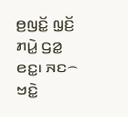ꤥ꤬ꤜꤢꤩ꤭ ꤜ꤫ꤢꤩ꤬ ꤊꤣꤧ꤭ ꤞꤤ꤭ ꤕꤢ꤭꤯ ꤏꤢ꤮ ꤠꤢꤧ꤭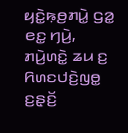ꤟꤢꤧ꤭ꤒ꤫ꤥ꤬ꤊꤣꤧ꤭ ꤞꤤ꤭ ꤕꤢ꤭ ꤚꤣꤧ꤬, ꤊꤣꤧ꤬ꤛꤢꤧ꤭ ꤘꤣ ꤢ꤬ ꤖꤛꤢꤓꤢꤧ꤬ꤜꤥ꤭ ꤢ꤬ꤔ꤫ꤢꤩ꤬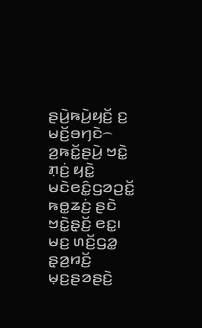ꤔꤣꤧ꤬ꤒꤣꤧ꤬ꤟꤢꤩ꤬ ꤢ꤬ ꤗꤢꤩ꤬ꤋꤚꤢꤧ꤮ ꤤ꤬ꤒꤢꤩ꤭ꤔꤣꤧ꤬ ꤠꤢꤧ꤭ ꤊ꤫ꤢꤦ꤬ ꤟꤢꤧ꤭ ꤗꤢꤧꤕꤢꤨ꤭ꤞꤤꤑꤢꤩ꤭ ꤒꤥ꤭ꤘꤢꤦ꤬ ꤔꤢꤧ ꤠꤢꤧ꤭ꤔ꤫ꤢꤩ꤬ ꤕꤢ꤭꤯ ꤗꤢ꤬ ꤛꤢꤩ꤬ꤞꤤ꤭ ꤔ꤫ꤤ꤬ꤙꤢꤩ꤬ ꤗ꤫ꤢ꤬ꤔꤤꤔꤢꤧ꤬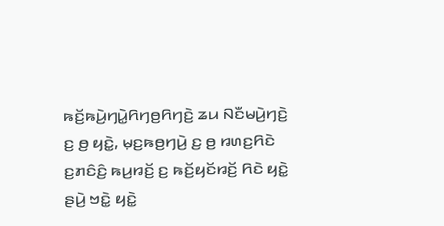ꤒꤢꤩ꤬ꤒꤣꤧ꤬ꤚꤣꤧ꤭ꤖꤚꤥ꤬ꤖꤚꤢꤧ꤬ ꤘꤣ ꤡꤢꤪꤗꤣꤧ꤬ꤚꤢꤧ꤬ ꤢ꤬ ꤥ꤬ ꤟꤢꤧ꤭, ꤗ꤫ꤢ꤬ꤒꤥ꤬ꤚꤣꤧ꤬ ꤢ꤬ ꤥ꤬ ꤙꤛꤢ꤬ꤖꤢꤧ ꤢ꤬ꤊꤢꤨꤢꤨ꤬ ꤒꤣ꤬ꤙꤢꤩ꤬ ꤢ꤬ ꤒꤢꤩ꤬ꤟꤢꤩꤙꤢꤩ꤬ ꤖꤢꤧ ꤟꤢꤧ꤭ ꤔꤣꤧ꤬ ꤠꤢꤧ꤭ ꤟꤢꤧ꤭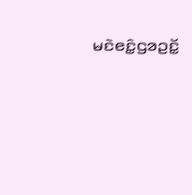ꤗꤢꤧꤕꤢꤨ꤭ꤞꤤꤑꤢꤩ꤭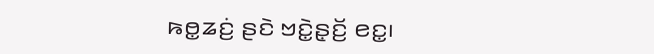ꤒꤥ꤭ꤘꤢꤦ꤬ ꤔꤢꤧ ꤠꤢꤧ꤭ꤔ꤫ꤢꤩ꤬ ꤕꤢ꤭꤯